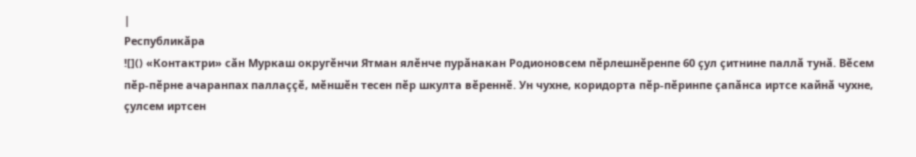|
Республикӑра
![]() «Контактри» сӑн Муркаш округӗнчи Ятман ялӗнче пурӑнакан Родионовсем пӗрлешнӗренпе 60 ҫул ҫитнине паллӑ тунӑ. Вӗсем пӗр-пӗрне ачаранпах паллаҫҫӗ, мӗншӗн тесен пӗр шкулта вӗреннӗ. Ун чухне, коридорта пӗр-пӗринпе ҫапӑнса иртсе кайнӑ чухне, ҫулсем иртсен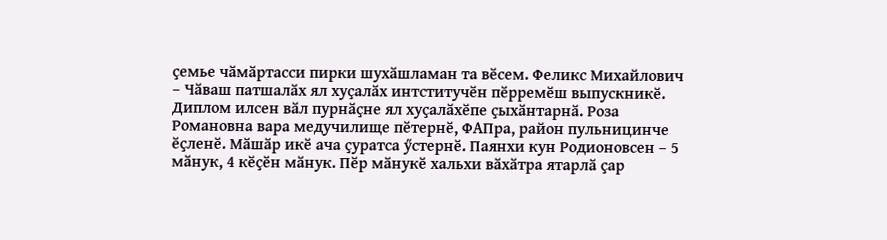ҫемье чӑмӑртасси пирки шухӑшламан та вӗсем. Феликс Михайлович – Чӑваш патшалӑх ял хуҫалӑх интститучӗн пӗрремӗш выпускникӗ. Диплом илсен вӑл пурнӑҫне ял хуҫалӑхӗпе ҫыхӑнтарнӑ. Роза Романовна вара медучилище пӗтернӗ, ФАПра, район пульницинче ӗҫленӗ. Мӑшӑр икӗ ача ҫуратса ӳстернӗ. Паянхи кун Родионовсен – 5 мӑнук, 4 кӗҫӗн мӑнук. Пӗр мӑнукӗ хальхи вӑхӑтра ятарлӑ ҫар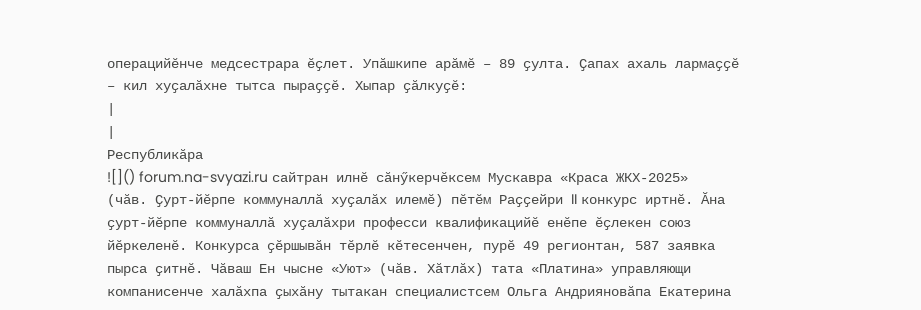операцийӗнче медсестрара ӗҫлет. Упӑшкипе арӑмӗ – 89 ҫулта. Ҫапах ахаль лармаҫҫӗ – кил хуҫалӑхне тытса пыраҫҫӗ. Хыпар ҫӑлкуҫӗ:
|
|
Республикӑра
![]() forum.na-svyazi.ru сайтран илнӗ сӑнӳкерчӗксем Мускавра «Краса ЖКХ-2025» (чӑв. Ҫурт-йӗрпе коммуналлӑ хуҫалӑх илемӗ) пӗтӗм Раҫҫейри II конкурс иртнӗ. Ӑна ҫурт-йӗрпе коммуналлӑ хуҫалӑхри професси квалификацийӗ енӗпе ӗҫлекен союз йӗркеленӗ. Конкурса ҫӗршывӑн тӗрлӗ кӗтесенчен, пурӗ 49 регионтан, 587 заявка пырса ҫитнӗ. Чӑваш Ен чысне «Уют» (чӑв. Хӑтлӑх) тата «Платина» управляющи компанисенче халӑхпа ҫыхӑну тытакан специалистсем Ольга Андрияновӑпа Екатерина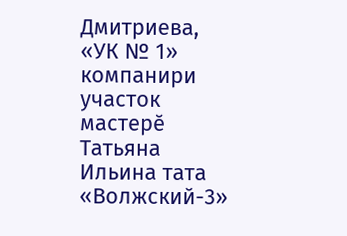Дмитриева, «УК № 1» компанири участок мастерӗ Татьяна Ильина тата «Волжский-3»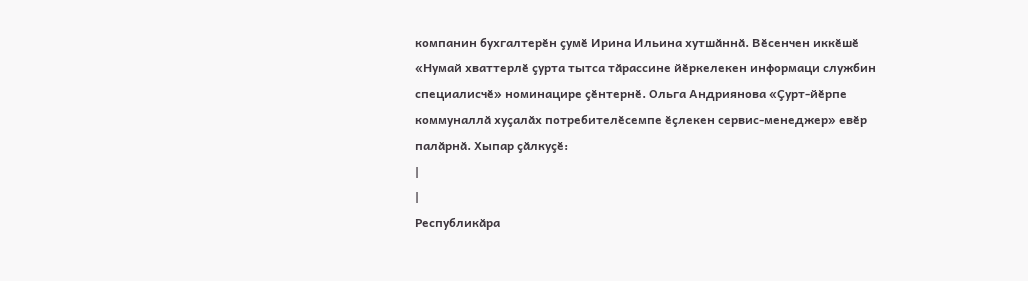компанин бухгалтерӗн ҫумӗ Ирина Ильина хутшӑннӑ. Вӗсенчен иккӗшӗ «Нумай хваттерлӗ ҫурта тытса тӑрассине йӗркелекен информаци службин специалисчӗ» номинацире ҫӗнтернӗ. Ольга Андриянова «Ҫурт-йӗрпе коммуналлӑ хуҫалӑх потребителӗсемпе ӗҫлекен сервис-менеджер» евӗр палӑрнӑ. Хыпар ҫӑлкуҫӗ:
|
|
Республикӑра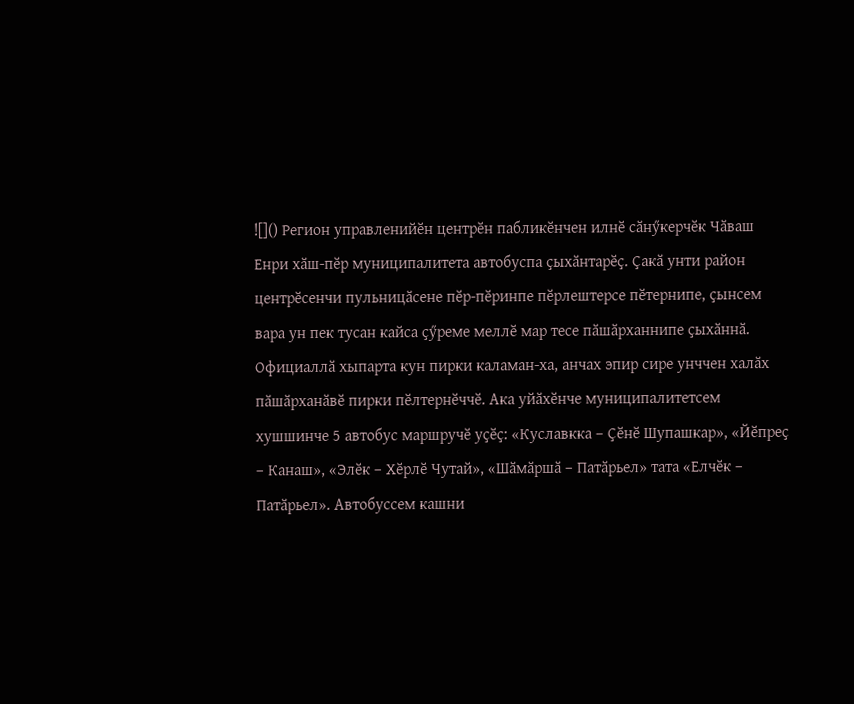![]() Регион управленийӗн центрӗн пабликӗнчен илнӗ сӑнӳкерчӗк Чӑваш Енри хӑш-пӗр муниципалитета автобуспа ҫыхӑнтарӗҫ. Ҫакӑ унти район центрӗсенчи пульницӑсене пӗр-пӗринпе пӗрлештерсе пӗтернипе, ҫынсем вара ун пек тусан кайса ҫӳреме меллӗ мар тесе пӑшӑрханнипе ҫыхӑннӑ. Официаллӑ хыпарта кун пирки каламан-ха, анчах эпир сире унччен халӑх пӑшӑрханӑвӗ пирки пӗлтернӗччӗ. Ака уйӑхӗнче муниципалитетсем хушшинче 5 автобус маршручӗ уҫӗҫ: «Куславкка – Ҫӗнӗ Шупашкар», «Йӗпреҫ – Канаш», «Элӗк – Хӗрлӗ Чутай», «Шӑмӑршӑ – Патӑрьел» тата «Елчӗк – Патӑрьел». Автобуссем кашни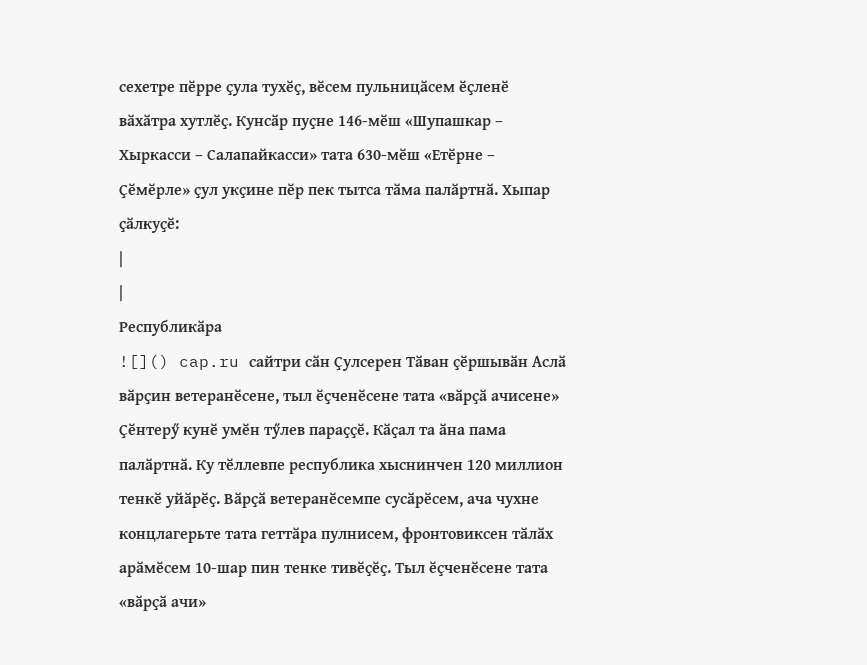сехетре пӗрре ҫула тухӗҫ, вӗсем пульницӑсем ӗҫленӗ вӑхӑтра хутлӗҫ. Кунсӑр пуҫне 146-мӗш «Шупашкар – Хыркасси – Салапайкасси» тата 630-мӗш «Етӗрне – Ҫӗмӗрле» ҫул укҫине пӗр пек тытса тӑма палӑртнӑ. Хыпар ҫӑлкуҫӗ:
|
|
Республикӑра
![]() cap.ru сайтри сӑн Ҫулсерен Тӑван ҫӗршывӑн Аслӑ вӑрҫин ветеранӗсене, тыл ӗҫченӗсене тата «вӑрҫӑ ачисене» Ҫӗнтерӳ кунӗ умӗн тӳлев параҫҫӗ. Кӑҫал та ӑна пама палӑртнӑ. Ку тӗллевпе республика хыснинчен 120 миллион тенкӗ уйӑрӗҫ. Вӑрҫӑ ветеранӗсемпе сусӑрӗсем, ача чухне концлагерьте тата геттӑра пулнисем, фронтовиксен тӑлӑх арӑмӗсем 10-шар пин тенке тивӗҫӗҫ. Тыл ӗҫченӗсене тата «вӑрҫӑ ачи»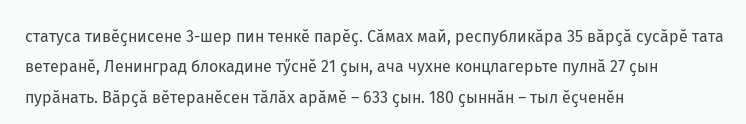статуса тивӗҫнисене 3-шер пин тенкӗ парӗҫ. Сӑмах май, республикӑра 35 вӑрҫӑ сусӑрӗ тата ветеранӗ, Ленинград блокадине тӳснӗ 21 ҫын, ача чухне концлагерьте пулнӑ 27 ҫын пурӑнать. Вӑрҫӑ вӗтеранӗсен тӑлӑх арӑмӗ – 633 ҫын. 180 ҫыннӑн – тыл ӗҫченӗн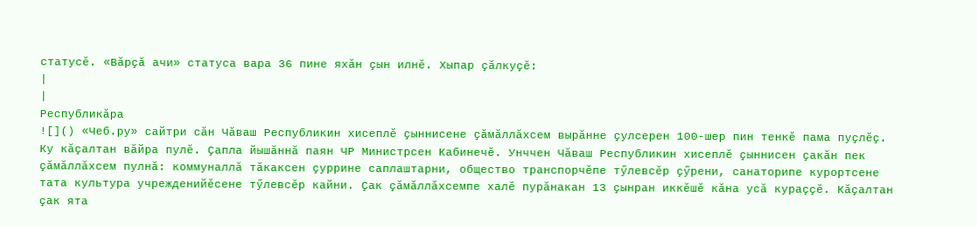статусӗ. «Вӑрҫӑ ачи» статуса вара 36 пине яхӑн ҫын илнӗ. Хыпар ҫӑлкуҫӗ:
|
|
Республикӑра
![]() «Чеб.ру» сайтри сӑн Чӑваш Республикин хисеплӗ ҫыннисене ҫӑмӑллӑхсем вырӑнне ҫулсерен 100-шер пин тенкӗ пама пуҫлӗҫ. Ку кӑҫалтан вӑйра пулӗ. Ҫапла йышӑннӑ паян ЧР Министрсен Кабинечӗ. Унччен Чӑваш Республикин хисеплӗ ҫыннисен ҫакӑн пек ҫӑмӑллӑхсем пулнӑ: коммуналлӑ тӑкаксен ҫуррине саплаштарни, общество транспорчӗпе тӳлевсӗр ҫӳрени, санаторипе курортсене тата культура учрежденийӗсене тӳлевсӗр кайни. Ҫак ҫӑмӑллӑхсемпе халӗ пурӑнакан 13 ҫынран иккӗшӗ кӑна усӑ кураҫҫӗ. Кӑҫалтан ҫак ята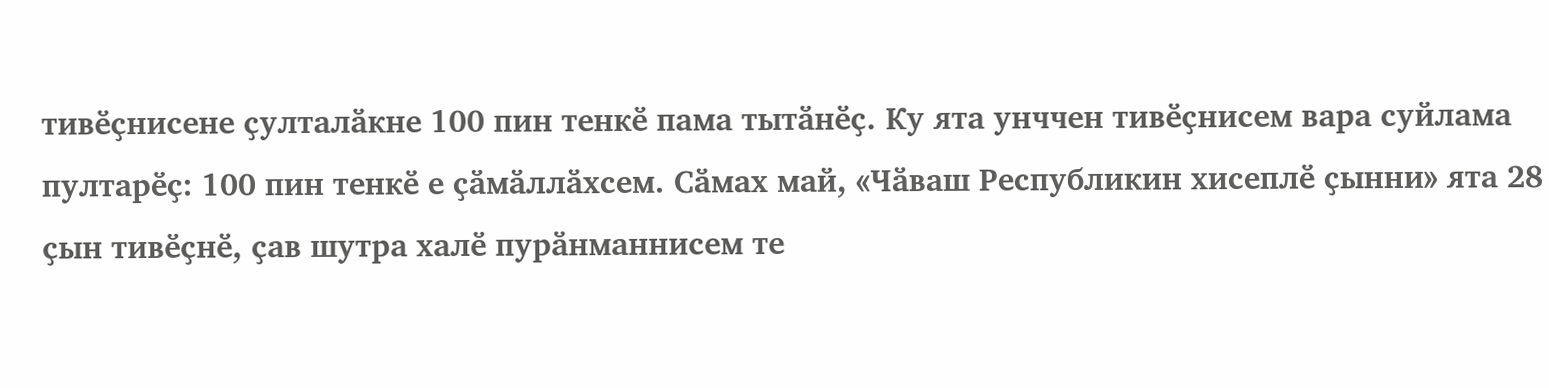тивӗҫнисене ҫулталӑкне 100 пин тенкӗ пама тытӑнӗҫ. Ку ята унччен тивӗҫнисем вара суйлама пултарӗҫ: 100 пин тенкӗ е ҫӑмӑллӑхсем. Сӑмах май, «Чӑваш Республикин хисеплӗ ҫынни» ята 28 ҫын тивӗҫнӗ, ҫав шутра халӗ пурӑнманнисем те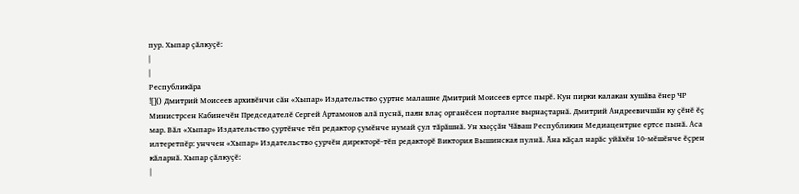пур. Хыпар ҫӑлкуҫӗ:
|
|
Республикӑра
![]() Дмитрий Моисеев архивӗнчи сӑн «Хыпар» Издательство ҫуртне малашне Дмитрий Моисеев ертсе пырӗ. Кун пирки калакан хушӑва ӗнер ЧР Министрсен Кабинечӗн Председателӗ Сергей Артамонов алӑ пуснӑ, паян влаҫ органӗсен порталне вырнаҫтарнӑ. Дмитрий Андреевичшӑн ку ҫӗнӗ ӗҫ мар. Вӑл «Хыпар» Издательство ҫуртӗнче тӗп редактор ҫумӗнче нумай ҫул тӑрӑшнӑ. Ун хыҫҫӑн Чӑваш Республикин Медиацентрне ертсе пынӑ. Аса илтеретпӗр: унччен «Хыпар» Издательство ҫурчӗн директорӗ-тӗп редакторӗ Виктория Вышинская пулнӑ. Ӑна кӑҫал нарӑс уйӑхӗн 10-мӗшӗнче ӗҫрен кӑларнӑ. Хыпар ҫӑлкуҫӗ:
|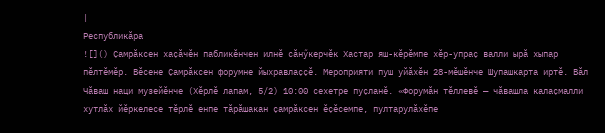|
Республикӑра
![]() Ҫамрӑксен хаҫӑчӗн пабликӗнчен илнӗ сӑнӳкерчӗк Хастар яш-кӗрӗмпе хӗр-упраҫ валли ырӑ хыпар пӗлтӗмӗр. Вӗсене Ҫамрӑксен форумне йыхравлаҫҫӗ. Мероприяти пуш уйӑхӗн 28-мӗшӗнче Шупашкарта иртӗ. Вӑл Чӑваш наци музейӗнче (Хӗрлӗ лапам, 5/2) 10:00 сехетре пуҫланӗ. «Форумӑн тӗллевӗ — чӑвашла калаҫмалли хутлӑх йӗркелесе тӗрлӗ енпе тӑрӑшакан ҫамрӑксен ӗҫӗсемпе, пултарулӑхӗпе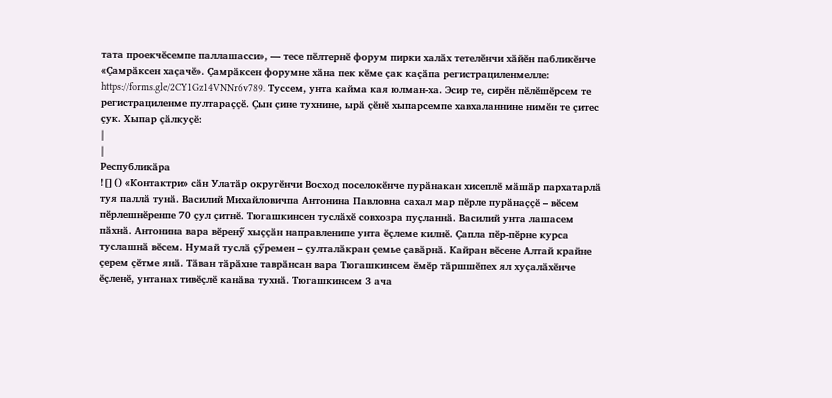тата проекчӗсемпе паллашасси», — тесе пӗлтернӗ форум пирки халӑх тетелӗнчи хӑйӗн пабликӗнче «Ҫамрӑксен хаҫачӗ». Ҫамрӑксен форумне хӑна пек кӗме ҫак каҫӑпа регистрациленмелле: https://forms.gle/2CY1Gz14VNNr6v789. Туссем, унта кайма кая юлман-ха. Эсир те, сирӗн пӗлӗшӗрсем те регистрациленме пултараҫҫӗ. Ҫын ҫине тухнине, ырӑ ҫӗнӗ хыпарсемпе хавхаланнине нимӗн те ҫитес ҫук. Хыпар ҫӑлкуҫӗ:
|
|
Республикӑра
![]() «Контактри» сӑн Улатӑр округӗнчи Восход поселокӗнче пурӑнакан хисеплӗ мӑшӑр пархатарлӑ туя паллӑ тунӑ. Василий Михайловичпа Антонина Павловна сахал мар пӗрле пурӑнаҫҫӗ – вӗсем пӗрлешнӗренпе 70 ҫул ҫитнӗ. Тюгашкинсен туслӑхӗ совхозра пуҫланнӑ. Василий унта лашасем пӑхнӑ. Антонина вара вӗренӳ хыҫҫӑн направленипе унта ӗҫлеме килнӗ. Ҫапла пӗр-пӗрне курса туслашнӑ вӗсем. Нумай туслӑ ҫӳремен – ҫулталӑкран ҫемье ҫавӑрнӑ. Кайран вӗсене Алтай крайне ҫерем ҫӗтме янӑ. Тӑван тӑрӑхне таврӑнсан вара Тюгашкинсем ӗмӗр тӑршшӗпех ял хуҫалӑхӗнче ӗҫленӗ, унтанах тивӗҫлӗ канӑва тухнӑ. Тюгашкинсем 3 ача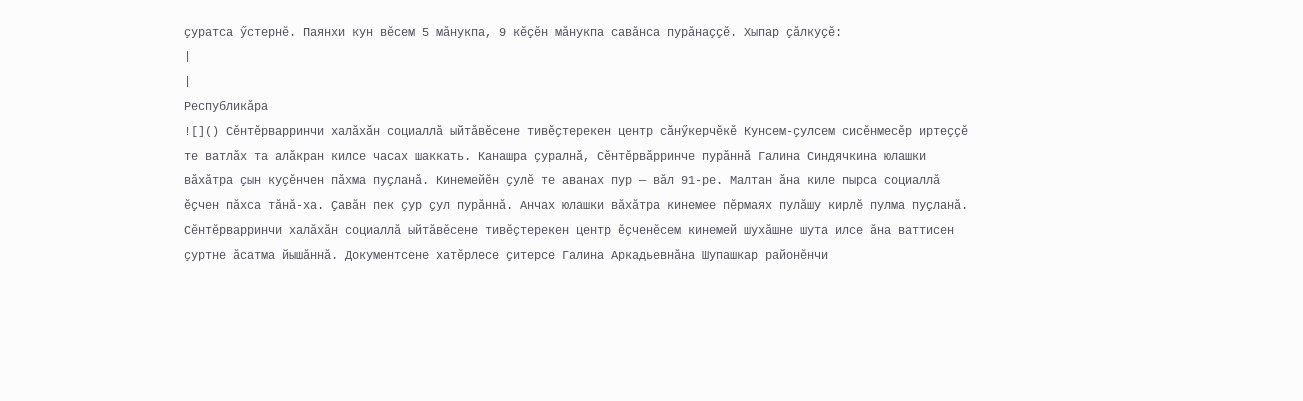ҫуратса ӳстернӗ. Паянхи кун вӗсем 5 мӑнукпа, 9 кӗҫӗн мӑнукпа савӑнса пурӑнаҫҫӗ. Хыпар ҫӑлкуҫӗ:
|
|
Республикӑра
![]() Сӗнтӗрварринчи халӑхӑн социаллӑ ыйтӑвӗсене тивӗҫтерекен центр сӑнӳкерчӗкӗ Кунсем-ҫулсем сисӗнмесӗр иртеҫҫӗ те ватлӑх та алӑкран килсе часах шаккать. Канашра ҫуралнӑ, Сӗнтӗрвӑрринче пурӑннӑ Галина Синдячкина юлашки вӑхӑтра ҫын куҫӗнчен пӑхма пуҫланӑ. Кинемейӗн ҫулӗ те аванах пур — вӑл 91-ре. Малтан ӑна киле пырса социаллӑ ӗҫчен пӑхса тӑнӑ-ха. Ҫавӑн пек ҫур ҫул пурӑннӑ. Анчах юлашки вӑхӑтра кинемее пӗрмаях пулӑшу кирлӗ пулма пуҫланӑ. Сӗнтӗрварринчи халӑхӑн социаллӑ ыйтӑвӗсене тивӗҫтерекен центр ӗҫченӗсем кинемей шухӑшне шута илсе ӑна ваттисен ҫуртне ӑсатма йышӑннӑ. Документсене хатӗрлесе ҫитерсе Галина Аркадьевнӑна Шупашкар районӗнчи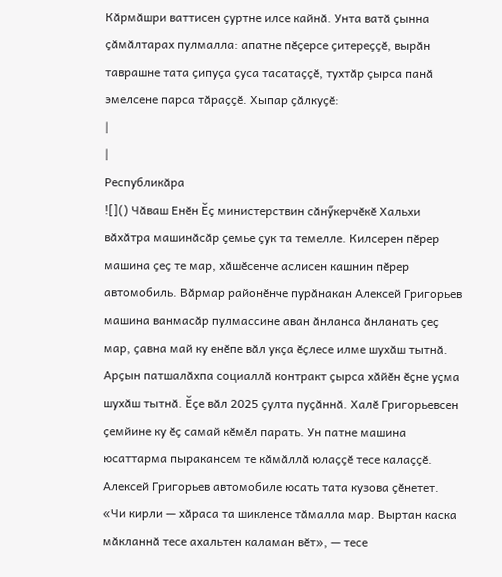Кӑрмӑшри ваттисен ҫуртне илсе кайнӑ. Унта ватӑ ҫынна ҫӑмӑлтарах пулмалла: апатне пӗҫерсе ҫитереҫҫӗ, вырӑн таврашне тата ҫипуҫа ҫуса тасатаҫҫӗ, тухтӑр ҫырса панӑ эмелсене парса тӑраҫҫӗ. Хыпар ҫӑлкуҫӗ:
|
|
Республикӑра
![]() Чӑваш Енӗн Ӗҫ министерствин сӑнӳкерчӗкӗ Хальхи вӑхӑтра машинӑсӑр ҫемье ҫук та темелле. Килсерен пӗрер машина ҫеҫ те мар, хӑшӗсенче аслисен кашнин пӗрер автомобиль. Вӑрмар районӗнче пурӑнакан Алексей Григорьев машина ванмасӑр пулмассине аван ӑнланса ӑнланать ҫеҫ мар, ҫавна май ку енӗпе вӑл укҫа ӗҫлесе илме шухӑш тытнӑ. Арҫын патшалӑхпа социаллӑ контракт ҫырса хӑйӗн ӗҫне уҫма шухӑш тытнӑ. Ӗҫе вӑл 2025 ҫулта пуҫӑннӑ. Халӗ Григорьевсен ҫемйине ку ӗҫ самай кӗмӗл парать. Ун патне машина юсаттарма пыракансем те кӑмӑллӑ юлаҫҫӗ тесе калаҫҫӗ. Алексей Григорьев автомобиле юсать тата кузова ҫӗнетет. «Чи кирли — хӑраса та шикленсе тӑмалла мар. Выртан каска мӑкланнӑ тесе ахальтен каламан вӗт», — тесе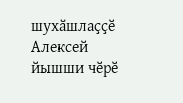шухӑшлаҫҫӗ Алексей йышши чӗрӗ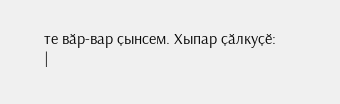те вӑр-вар ҫынсем. Хыпар ҫӑлкуҫӗ:
|